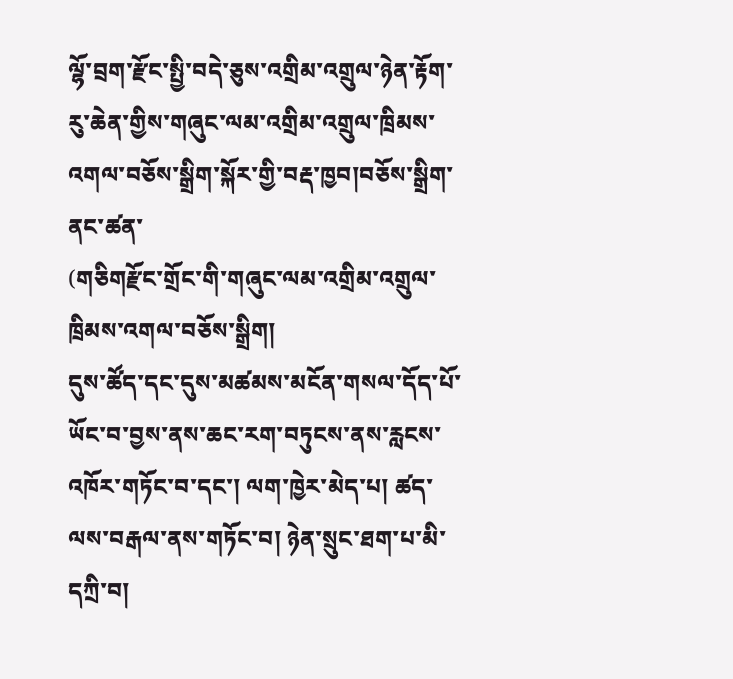ལྷོ་བྲག་རྫོང་སྤྱི་བདེ་ཅུས་འགྲིམ་འགྲུལ་ཉེན་རྟོག་རུ་ཆེན་གྱིས་གཞུང་ལམ་འགྲིམ་འགྲུལ་ཁྲིམས་འགལ་བཅོས་སྒྲིག་སྐོར་གྱི་བརྡ་ཁྱབ།བཅོས་སྒྲིག་ནང་ཚན་
(གཅིགརྫོང་གྲོང་གི་གཞུང་ལམ་འགྲིམ་འགྲུལ་ཁྲིམས་འགལ་བཅོས་སྒྲིག།
དུས་ཚོད་དང་དུས་མཚམས་མངོན་གསལ་དོད་པོ་ཡོང་བ་བྱས་ནས་ཆང་རག་བཏུངས་ནས་རླངས་འཁོར་གཏོང་བ་དང་། ལག་ཁྱེར་མེད་པ། ཚད་ལས་བརྒལ་ནས་གཏོང་བ། ཉེན་སྲུང་ཐག་པ་མི་དཀྲི་བ།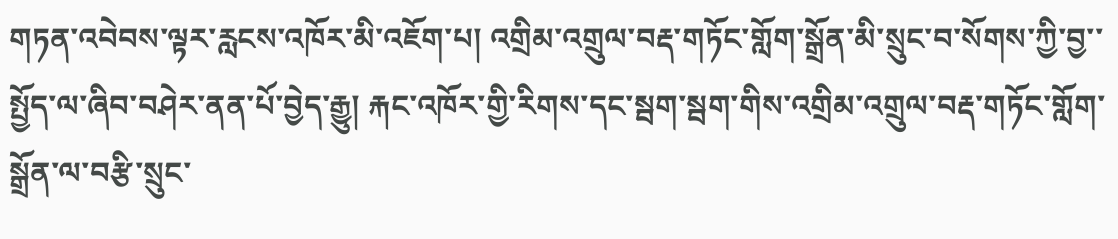གཏན་འབེབས་ལྟར་རླངས་འཁོར་མི་འཇོག་པ། འགྲིམ་འགྲུལ་བརྡ་གཏོང་གློག་སྒྲོན་མི་སྲུང་བ་སོགས་ཀྱི་བྱ་་སྤྱོད་ལ་ཞིབ་བཤེར་ནན་པོ་བྱེད་རྒྱུ། རྐང་འཁོར་གྱི་རིགས་དང་སྦག་སྦག་གིས་འགྲིམ་འགྲུལ་བརྡ་གཏོང་གློག་སྒྲོན་ལ་བརྩི་སྲུང་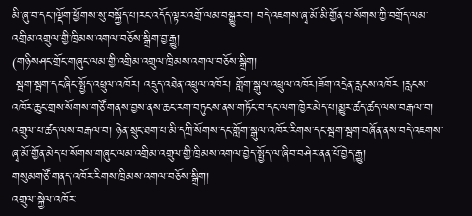མི་ཞུ་བ་དང་།ལྡོག་ཕྱོགས་སུ་བསྐྱོད་པ།རང་འདོད་ལྟར་འགྲོ་ལམ་བསྒྱུར་བ། བདེ་འཇགས་ཞྭ་མོ་མི་གྱོན་པ་སོགས་ཀྱི་བགྲོད་ལམ་འགྲིམ་འགྲུལ་གྱི་ཁྲིམས་འགལ་བཅོས་སྒྲིག་བྱ་རྒྱུ།
(གཉིསཤང་གྲོང་གཞུང་ལམ་གྱི་འགྲིམ་འགྲུལ་ཁྲིམས་འགལ་བཅོས་སྒྲིག།
 སྦག་སྦག་དང་ཞིང་སྤྱོད་འཕྲུལ་འཁོར། འདྲུད་འཐེན་འཕྲུལ་འཁོར། གློག་སྒུལ་འཕྲུལ་འཁོར།ཟོག་འདྲེན་རླངས་འཁོར །རླངས་འཁོར་ཆུང་གྲས་སོགས་གཙོ་གནས་བྱས་ནས་ཆང་རག་བཏུངས་ནས་གཏོང་བ་དང་ལག་ཁྱེར་མེད་པ།མྱུར་ཚད་ཚད་ལས་བརྒལ་བ། འགྲུལ་པ་ཚད་ལས་བརྒལ་བ། ཉེན་སྲུང་ཐག་པ་མི་དཀྲི་སོགས་དང་གློག་སྒུལ་འཁོར་རིགས་དང་སྦག་སྦག་བཞོན་ནས་བདེ་འཇགས་ཞྭ་མོ་གྱོན་མེད་པ་སོགས་གཞུང་ལམ་འགྲིམ་འགྲུལ་གྱི་ཁྲིམས་འགལ་བྱེད་སྤྱོད་ལ་ཞིབ་བཤེར་ནན་པོ་བྱེད་རྒྱུ།
གསུམགཙོ་གནད་འཁོར་རིགས་ཁྲིམས་འགལ་བཅོས་སྒྲིག།
འགྲུལ་སྐྱེལ་འཁོར་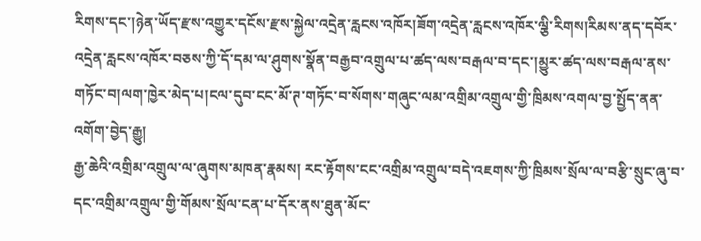རིགས་དང་།ཉེན་ཡོད་རྫས་འགྱུར་དངོས་རྫས་སྐྱེལ་འདྲེན་རླངས་འཁོར།ཟོག་འདྲེན་རླངས་འཁོར་ལྕི་རིགས།རིམས་ནད་དབོར་འདྲེན་རླངས་འཁོར་བཅས་ཀྱི་དོ་དམ་ལ་ཤུགས་སྣོན་བརྒྱབ་འགྲུལ་པ་ཚད་ལས་བརྒལ་བ་དང་།མྱུར་ཚད་ལས་བརྒལ་ནས་གཏོང་བ།ལག་ཁྱེར་མེད་པ།ངལ་དུབ་ངང་མོ་ཊ་གཏོང་བ་སོགས་གཞུང་ལམ་འགྲིམ་འགྲུལ་གྱི་ཁྲིམས་འགལ་བྱ་སྤྱོད་ནན་འགོག་བྱེད་རྒྱུ།
རྒྱ་ཆེའི་འགྲིམ་འགྲུལ་ལ་ཞུགས་མཁན་རྣམས། རང་རྟོགས་ངང་འགྲིམ་འགྲུལ་བདེ་འཇགས་ཀྱི་ཁྲིམས་སྲོལ་ལ་བརྩི་སྲུང་ཞུ་བ་དང་འགྲིམ་འགྲུལ་གྱི་གོམས་སྲོལ་ངན་པ་དོར་ནས་ཐུན་མོང་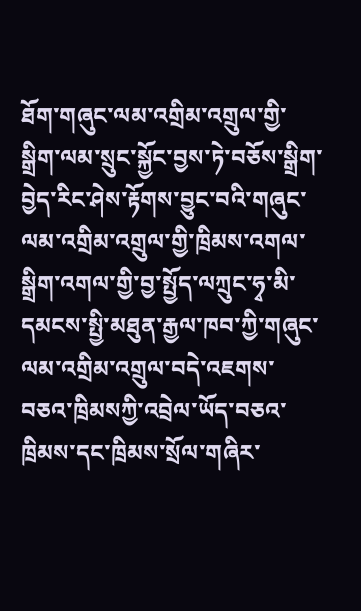ཐོག་གཞུང་ལམ་འགྲིམ་འགྲུལ་གྱི་སྒྲིག་ལམ་སྲུང་སྐྱོང་བྱས་ཏེ་བཅོས་སྒྲིག་བྱེད་རིང་ཤེས་རྟོགས་བྱུང་བའི་གཞུང་ལམ་འགྲིམ་འགྲུལ་གྱི་ཁྲིམས་འགལ་སྒྲིག་འགལ་གྱི་བྱ་སྤྱོད་ལཀྲུང་ཧྭ་མི་དམངས་སྤྱི་མཐུན་རྒྱལ་ཁབ་ཀྱི་གཞུང་ལམ་འགྲིམ་འགྲུལ་བདེ་འཇགས་བཅའ་ཁྲིམསཀྱི་འབྲེལ་ཡོད་བཅའ་ཁྲིམས་དང་ཁྲིམས་སྲོལ་གཞིར་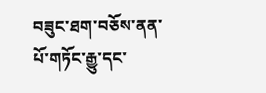བཟུང་ཐག་བཅོས་ནན་པོ་གཏོང་རྒྱུ་དང་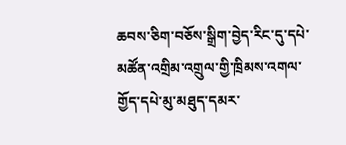ཆབས་ཅིག་བཅོས་སྒྲིག་བྱེད་རིང་དུ་དཔེ་མཚོན་འགྲིམ་འགྲུལ་གྱི་ཁྲིམས་འགལ་གྱོད་དཔེ་མུ་མཐུད་དམར་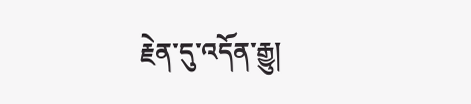རྗེན་དུ་འདོན་རྒྱུ།